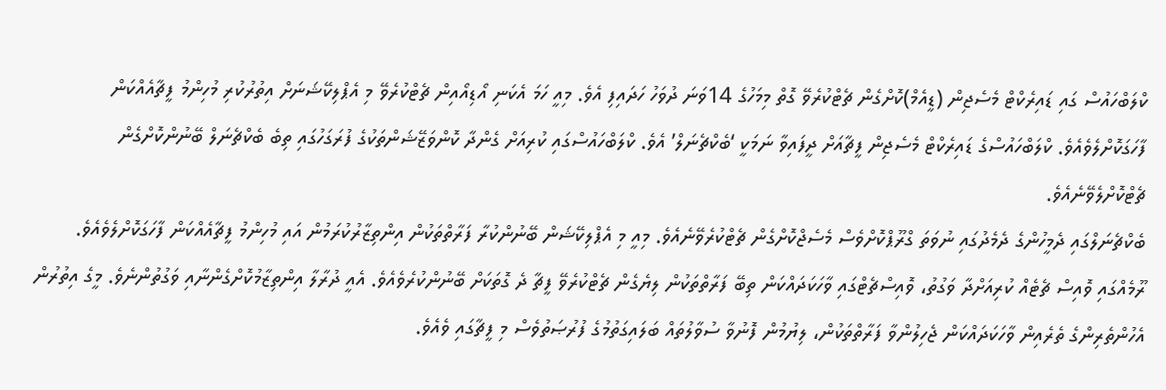ކްލަބްހައުސް ގައި ޑައިރެކްޓް މެސެޖިން (ޑީއެމް)ކޮށްގެން ޗެޓްކުރެވޭ ގޮތް މިމަހުގެ 14ވަނަ ދުވަހު ހަދައިފި އެވެ. މިއީ ހަމަ އެކަނި އޯޑިއޯއިން ޗެޓްކުރެވޭ މި އެޕްލިކޭޝަނަށް އިތުރުކުރި މުހިންމު ފީޗާއެއްކަން ފާހަގަކޮށްލެވެއެވެ. ކްލަބްހައުސްގެ ޑައިރެކްޓް މެސެޖިން ފީޗާއަށް ދީފައިވާ ނަމަކީ ‘ބެކްޗެނަލް’ އެވެ. ކްލަބްހައުސްގައި ކުރިއަށް ގެންދާ ކޮންވަޒޭޝަންތަކުގެ ފުރަގަހުގައި ތިބެ ބެކްޗެނަލް ބޭނުންކޮށްގެން ޗެޓްކޮށްލެވޭނެއެވެ.
ބެކްޗެނަލްގައި ދެމީހުންގެ ދެމެދުގައި ނުވަތަ ގްރޫޕްކޮށްވެސް މެސެޖްކޮށްގެން ޗެޓްކުރެވޭނެއެވެ. މިއީ މި އެޕްލިކޭޝަން ބޭނުންކުރާ ފަރާތްތަކުން އިންތިޒާރުކުރަމުން އައި މުހިންމު ފީޗާއެއްކަން ފާހަގަކޮށްލެވެއެވެ. ރޫމެއްގައި ވޮއިސް ޗެޓެއް ކުރިއަށްދާ ވަގުތު، ވޮއިސްޗެޓްގައި ވާހަކަދައްކަން ތިބޭ ފަރާތްތަކުން ލިޔެގެން ޗެޓްކުރެވޭ ފީޗާ ދެ ގޮތަކަށް ބޭނުންކުރެވެއެވެ. އެއީ ދުރާލާ އިންތިޒާމުކޮށްގެންނާއި ވަގުތުންނެވެ. މީގެ އިތުރުން އެހުންތެރިންގެ ތެރެއިން ވާހަކަދައްކަން ޖެހިލުންވާ ފަރާތްތަކުން، ލިޔުމުން ފޮނުވާ ސުވާލުތައް ބަލައިގަތުމުގެ ފުރުޞަތުވެސް މި ފީޗާގައި ވެއެވެ.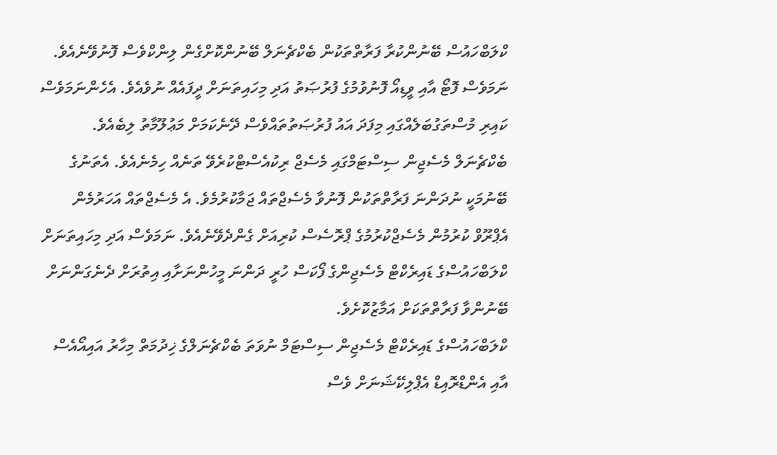ކްލަބްހައުސް ބޭނުންކުރާ ފަރާތްތަކުން ބެކްޗެނަލް ބޭނުންކޮށްގެން ލިންކްވެސް ފޮނުވޭނެއެވެ. ނަމަވެސް ފޮޓޯ އާއި ވީޑިއޯ ފޮނުވުމުގެ ފުރުޞަތު އަދި މިހައިތަނަށް ދީފައެއް ނުވެއެވެ. އެހެންނަމަވެސް ކައިރި މުސްތަގުބަލެއްގައި މިފަދަ އައު ފުރުޞަތުތައްވެސް ދޭނެކަމަށް މަޢުލޫމާތު ލިބެއެވެ.
ބެކްޗެނަލް މެސެޖިން ސިސްޓަމްގައި މެސެޖް ރިކުއެސްޓްކުރެވޭ ތަނެއް ހިމެނެއެވެ. އެތަނުގެ ބޭނުމަކީ ނުދަންނަ ފަރާތްތަކުން ފޮނުވާ މެސެޖްތައް ޖަމާކުރުމެވެ. އެ މެސެޖްތައް އަހަރުމެން އެޕްރޫވް ކުރުމުން މެސެޖްކުރުމުގެ ޕްރޮސެސް ކުރިއަށް ގެންދެވޭނެއެވެ. ނަމަވެސް އަދި މިހައިތަނަށް ކްލަބްހައުސްގެ ޑައިރެކްޓް މެސެޖިންގެ ފޯކަސް ހުރީ ދަންނަ މީހުންނަށާއި އިތުރަށް ދެނެގަންނަށް ބޭނުންވާ ފަރާތްތަކަށް އަމާޒުކޮށެވެ.
ކްލަބްހައުސްގެ ޑައިރެކްޓް މެސެޖިން ސިސްޓަމް ނުވަތަ ބެކްޗެނަލްގެ ޚިދުމަތް މިހާރު އައިއޯއެސް އާއި އެންޑްރޮއިޑް އެޕްލިކޭޝަނަށް ވެސް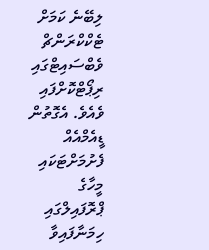ލިބޭނެ ކަމަށް ޓެކްކްރަންޗް ވެބްސައިޓްގައި ރިޕޯޓްކޮށްފައި ވެއެވެ. އެގޮތުން ޑީއެމްއެއް ފެށުމަށްޓަކައި މީހާގެ ޕްރޮފައިލްގައި ހިމަނާފައިވާ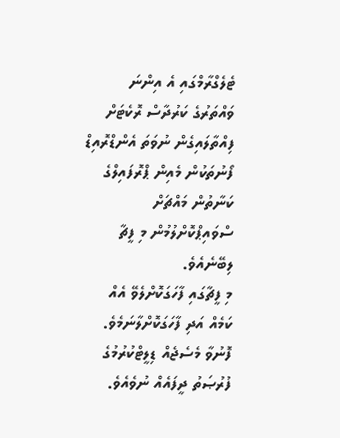ޓެލެގްރާމްގައި އެ އިންނަ ވައްތަރުގެ ކަރުދާސް ރޮކެޓަށް ފިއްތާލައިގެން ނުވަތަ އެންޑްރޮއިޑް ފޯނުތަކުން މެއިން ޕްރޮފައިލްގެ ކަނާތުން މައްޗަށް ސްވައިޕްކޮށްލުމުން މި ފީޗާ ލިބޭނެއެވެ.
މި ފީޗާގައި ފާހަގަކޮށްލެވޭ އެއް ކަމެއް އަދި ފާހަގަކޮށްލާނަމެވެ. ފޮނުވާ މެސެޖެއް ޑިލީޓްކުރުމުގެ ފުރުޞަތު ދީފައެއް ނުވެއެވެ.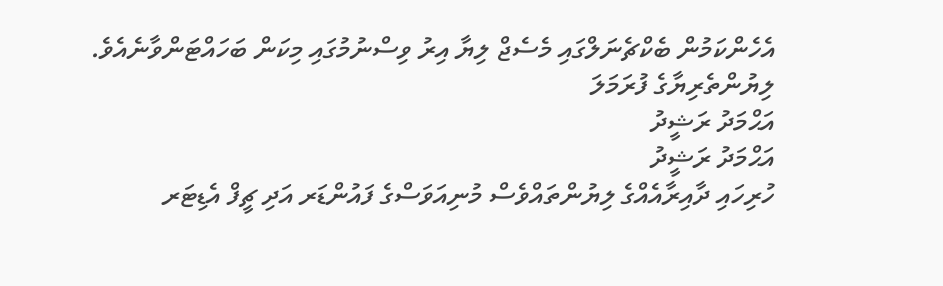އެހެންކަމުން ބެކްޗެނަލްގައި މެސެޖް ލިޔާ އިރު ވިސްނުމުގައި މިކަން ބަހައްޓަންވާނެއެވެ.
ލިޔުންތެރިޔާގެ ފުރަމަލަ
އަޙްމަދު ރަޝީދު
އަޙްމަދު ރަޝީދު
ހުރިހައި ދާއިރާއެއްގެ ލިޔުންތައްވެސް މުނިއަވަސްގެ ފައުންޑަރ އަދި ޗީފް އެޑިޓަރ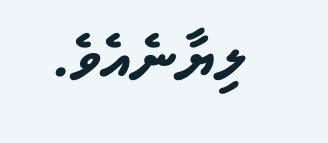ލިޔާނެއެވެ.